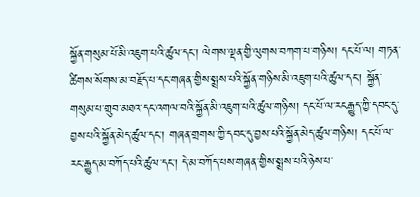སྐྱོན་གསུམ་པོ་མི་འཇུག་པའི་ཚུལ་དང་། ལེགས་ལྡན་གྱི་ལུགས་བཀག་པ་གཉིས། དང་པོ་ལ། གཏན་ཚིགས་སོགས་མ་བརྗོད་པ་དང་གཞན་གྱིས་སྨྲས་པའི་སྐྱོན་གཉིས་མི་འཇུག་པའི་ཚུལ་དང་། སྐྱོན་གསུམ་པ་གྲུབ་མཐའ་དང་འགལ་བའི་སྐྱོན་མི་འཇུག་པའི་ཚུལ་གཉིས། དང་པོ་ལ་རངརྒྱུད་ཀྱི་དབང་དུ་བྱས་པའི་སྐྱོན་མེད་ཚུལ་དང་། གཞན་གྲགས་ཀྱི་དབང་དུ་བྱས་པའི་སྐྱོན་མེད་ཚུལ་གཉིས། དང་པོ་ལ་རང་རྒྱུད་མ་བཀོད་པའི་ཚུལ་དང་། དེ་མ་བཀོད་པས་གཞན་གྱིས་སྨྲས་པའི་ཉེས་པ་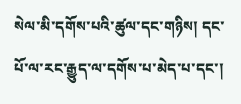སེལ་མི་དགོས་པའི་ཚུལ་དང་གཉིས། དང་པོ་ལ་རང་རྒྱུད་ལ་དགོས་པ་མེད་པ་དང་།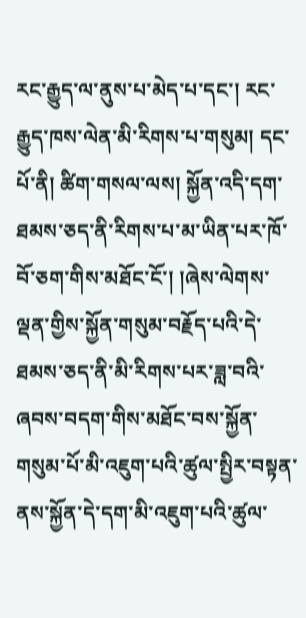རང་རྒྱུད་ལ་ནུས་པ་མེད་པ་དང་། རང་རྒྱུད་ཁས་ལེན་མི་རིགས་པ་གསུམ། དང་པོ་ནི། ཚིག་གསལ་ལས། སྐྱོན་འདི་དག་ཐམས་ཅད་ནི་རིགས་པ་མ་ཡིན་པར་ཁོ་བོ་ཅག་གིས་མཐོང་ངོ་། །ཞེས་ལེགས་ལྡན་གྱིས་སྐྱོན་གསུམ་བརྗོད་པའི་དེ་ཐམས་ཅད་ནི་མི་རིགས་པར་ཟླ་བའི་ཞབས་བདག་གིས་མཐོང་བས་སྐྱོན་གསུམ་པོ་མི་འཇུག་པའི་ཚུལ་སྤྱིར་བསྟན་ནས་སྐྱོན་དེ་དག་མི་འཇུག་པའི་ཚུལ་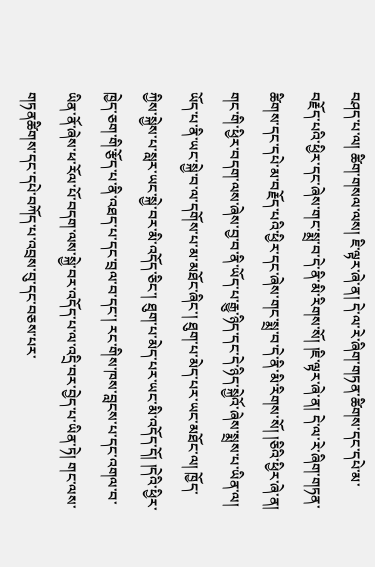བཤད་པ་ལ། ཚིག་གསལ་ལས། ཇི་ལྟར་ཞེ་ན། དེ་ལ་རེ་ཞིག་གཏན་ཚིགས་དང་དཔེ་མ་བརྗོད་པའི་ཕྱིར་དང་ཞེས་གང་སྨྲ་བ་དེ་ནི་མི་རིགས་སོ། །ཇི་ལྟར་ཞེ་ན། དེ་ལ་རེ་ཞིག་གཏན་ཚིགས་དང་དཔེ་མ་བརྗོད་པའི་ཕྱིར་དང་ཞེས་གང་སྨྲ་བ་དེ་ནི་མི་རིགས་སོ། །ཅིའི་ཕྱིར་ཞེ་ན། གང་གི་ཕྱིར་བདག་ལས་ཞེས་བྱ་བ་ནི་ཡོད་པ་རྒྱུ་ཉིད་དང་དེ་ཉིད་སྐྱེའོ་ཞེས་སྨྲས་པ་ཡིན་ལ། ཡོད་པ་ནི་ཡང་སྐྱེ་བ་ལ་དགོས་པ་མ་མཐོང་ཞིང་། ཐུག་པ་མེད་པར་ཡང་མཐོང་ལ། ཁྱོད་ཀྱིས་སྐྱེས་པ་སླར་ཡང་སྐྱེ་བར་མི་འདོད་ཅིང་། ཐུག་པ་མེད་པར་ཡང་མི་འདོད་དོ། །དེའི་ཕྱིར་ཁྱེད་ཅག་གི་རྩོད་པ་ནི་འཐད་པ་དང་བྲལ་བ་དང་། རང་གིས་ཁས་བླངས་པ་དང་འགལ་བ་ཡིན་ནོ་ཞེས་ཕ་རོལ་པོ་བདག་ལས་སྐྱེ་བར་འདོད་པ་ལ་འདྲི་བར་བྱེད་པ་ཡིན་ཏེ། གང་ལས་གཏནཚིགས་དང་དཔེ་བཀོད་པ་འབྲས་བུ་དང་བཅས་པར་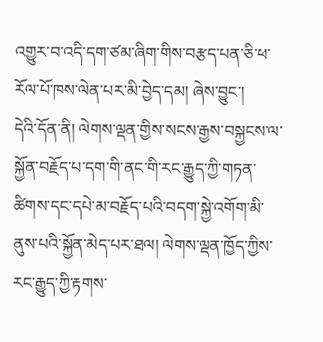འགྱུར་བ་འདི་དག་ཙམ་ཞིག་གིས་བརྩད་པན་ཅི་ཕ་རོལ་པོ་ཁས་ལེན་པར་མི་བྱེད་དམ། ཞེས་བྱུང་།
དེའི་དོན་ནི། ལེགས་ལྡན་གྱིས་སངས་རྒྱས་བསྐྱངས་ལ་སྐྱོན་བརྗོད་པ་དག་གི་ནང་གི་རང་རྒྱུད་ཀྱི་གཏན་ཚིགས་དང་དཔེ་མ་བརྗོད་པའི་བདག་སྐྱེ་འགོག་མི་ནུས་པའི་སྐྱོན་མེད་པར་ཐལ། ལེགས་ལྡན་ཁྱོད་ཀྱིས་རང་རྒྱུད་ཀྱི་རྟགས་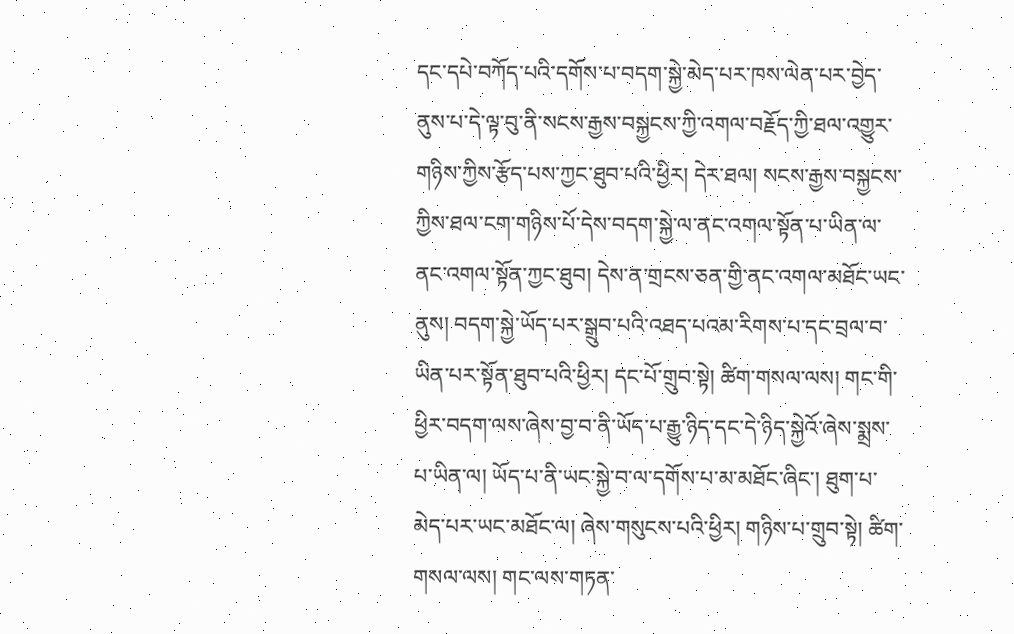དང་དཔེ་བཀོད་པའི་དགོས་པ་བདག་སྐྱེ་མེད་པར་ཁས་ལེན་པར་བྱེད་ནུས་པ་དེ་ལྟ་བུ་ནི་སངས་རྒྱས་བསྐྱངས་ཀྱི་འགལ་བརྗོད་ཀྱི་ཐལ་འགྱུར་གཉིས་ཀྱིས་རྩོད་པས་ཀྱང་ཐུབ་པའི་ཕྱིར། དེར་ཐལ། སངས་རྒྱས་བསྐྱངས་ཀྱིས་ཐལ་ངག་གཉིས་པོ་དེས་བདག་སྐྱེ་ལ་ནང་འགལ་སྟོན་པ་ཡིན་ལ་ནང་འགལ་སྟོན་ཀྱང་ཐུབ། དེས་ན་གྲངས་ཅན་གྱི་ནང་འགལ་མཐོང་ཡང་ནུས། བདག་སྐྱེ་ཡོད་པར་སྒྲུབ་པའི་འཐད་པའམ་རིགས་པ་དང་བྲལ་བ་ཡིན་པར་སྟོན་ཐུབ་པའི་ཕྱིར། དང་པོ་གྲུབ་སྟེ། ཚིག་གསལ་ལས། གང་གི་ཕྱིར་བདག་ལས་ཞེས་བྱ་བ་ནི་ཡོད་པ་རྒྱུ་ཉིད་དང་དེ་ཉིད་སྐྱེའོ་ཞེས་སྨྲས་པ་ཡིན་ལ། ཡོད་པ་ནི་ཡང་སྐྱེ་བ་ལ་དགོས་པ་མ་མཐོང་ཞིང་། ཐུག་པ་མེད་པར་ཡང་མཐོང་ལ། ཞེས་གསུངས་པའི་ཕྱིར། གཉིས་པ་གྲུབ་སྟེ། ཚིག་གསལ་ལས། གང་ལས་གཏན་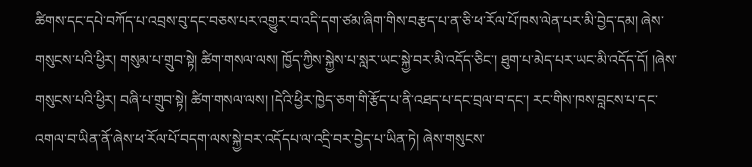ཚིགས་དང་དཔེ་བཀོད་པ་འབྲས་བུ་དང་བཅས་པར་འགྱུར་བ་འདི་དག་ཙམ་ཞིག་གིས་བརྩད་པ་ན་ཅི་ཕ་རོལ་པོ་ཁས་ལེན་པར་མི་བྱེད་དམ། ཞེས་གསུངས་པའི་ཕྱིར། གསུམ་པ་གྲུབ་སྟེ། ཚིག་གསལ་ལས། ཁྱོད་ཀྱིས་སྐྱེས་པ་སླར་ཡང་སྐྱེ་བར་མི་འདོད་ཅིང་། ཐུག་པ་མེད་པར་ཡང་མི་འདོད་དོ། །ཞེས་གསུངས་པའི་ཕྱིར། བཞི་པ་གྲུབ་སྟེ། ཚིག་གསལ་ལས། །དེའི་ཕྱིར་ཁྱེད་ཅག་གི་རྩོད་པ་ནི་འཐད་པ་དང་བྲལ་བ་དང་། རང་གིས་ཁས་བླངས་པ་དང་འགལ་བ་ཡིན་ནོ་ཞེས་ཕ་རོལ་པོ་བདག་ལས་སྐྱེ་བར་འདོདཔ་ལ་འདྲི་བར་བྱེད་པ་ཡིན་ཏེ། ཞེས་གསུངས་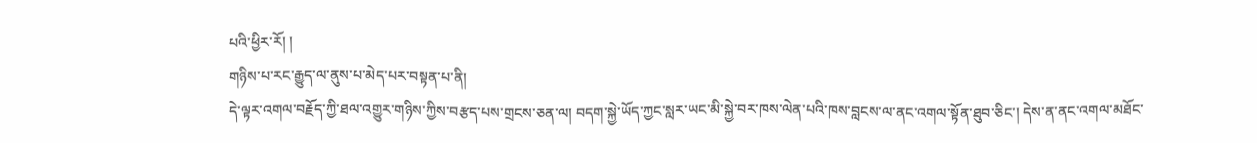པའི་ཕྱིར་རོ། །
གཉིས་པ་རང་རྒྱུད་ལ་ནུས་པ་མེད་པར་བསྟན་པ་ནི།
དེ་ལྟར་འགལ་བརྗོད་ཀྱི་ཐལ་འགྱུར་གཉིས་ཀྱིས་བརྩད་པས་གྲངས་ཅན་ལ། བདག་སྐྱེ་ཡོད་ཀྱང་སླར་ཡང་མི་སྐྱེ་བར་ཁས་ལེན་པའི་ཁས་བླངས་ལ་ནང་འགལ་སྟོན་ཐུབ་ཅིང་། དེས་ན་ནང་འགལ་མཐོང་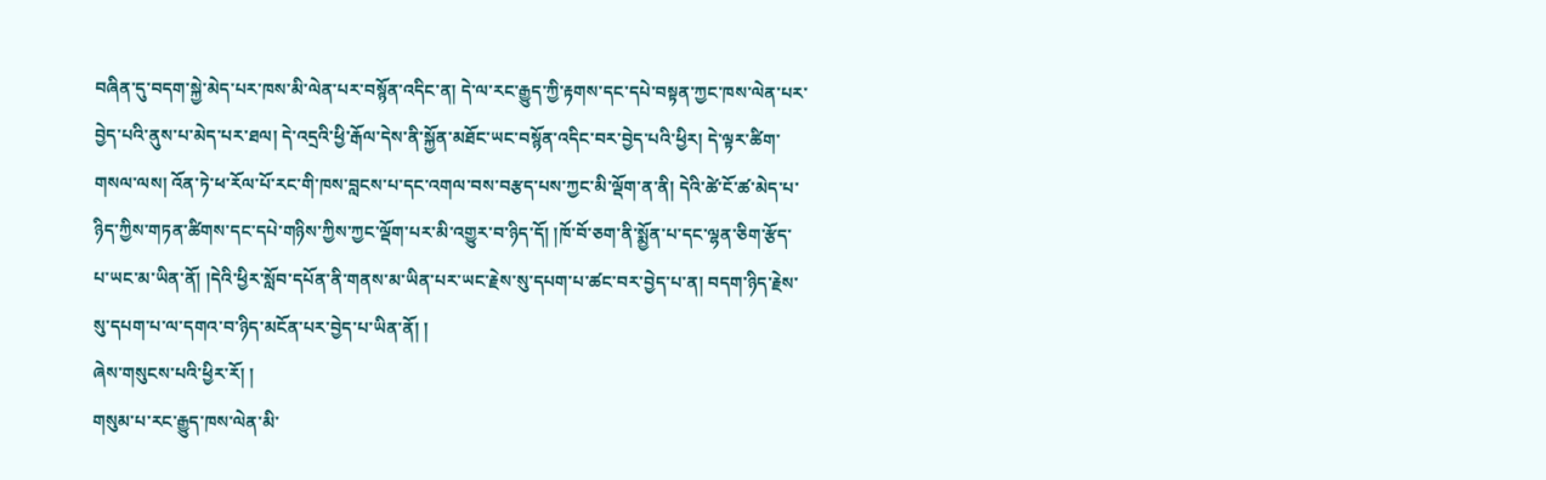བཞིན་དུ་བདག་སྐྱེ་མེད་པར་ཁས་མི་ལེན་པར་བསྙོན་འདིང་ན། དེ་ལ་རང་རྒྱུད་ཀྱི་རྟགས་དང་དཔེ་བསྟན་ཀྱང་ཁས་ལེན་པར་བྱེད་པའི་ནུས་པ་མེད་པར་ཐལ། དེ་འདྲའི་ཕྱི་རྒོལ་དེས་ནི་སྐྱོན་མཐོང་ཡང་བསྙོན་འདིང་བར་བྱེད་པའི་ཕྱིར། དེ་ལྟར་ཚིག་གསལ་ལས། འོན་ཏེ་ཕ་རོལ་པོ་རང་གི་ཁས་བླངས་པ་དང་འགལ་བས་བརྩད་པས་ཀྱང་མི་ལྡོག་ན་ནི། དེའི་ཚེ་ངོ་ཚ་མེད་པ་ཉིད་ཀྱིས་གཏན་ཚིགས་དང་དཔེ་གཉིས་ཀྱིས་ཀྱང་ལྡོག་པར་མི་འགྱུར་བ་ཉིད་དོ། །ཁོ་བོ་ཅག་ནི་སྨྱོན་པ་དང་ལྷན་ཅིག་རྩོད་པ་ཡང་མ་ཡིན་ནོ། །དེའི་ཕྱིར་སློབ་དཔོན་ནི་གནས་མ་ཡིན་པར་ཡང་རྗེས་སུ་དཔག་པ་ཚང་བར་བྱེད་པ་ན། བདག་ཉིད་རྗེས་སུ་དཔག་པ་ལ་དགའ་བ་ཉིད་མངོན་པར་བྱེད་པ་ཡིན་ནོ། །
ཞེས་གསུངས་པའི་ཕྱིར་རོ། །
གསུམ་པ་རང་རྒྱུད་ཁས་ལེན་མི་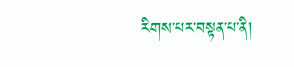རིགས་པར་བསྟན་པ་ནི།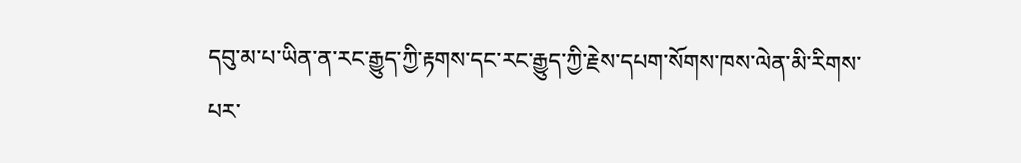དབུ་མ་པ་ཡིན་ན་རང་རྒྱུད་ཀྱི་རྟགས་དང་རང་རྒྱུད་ཀྱི་རྗེས་དཔག་སོགས་ཁས་ལེན་མི་རིགས་པར་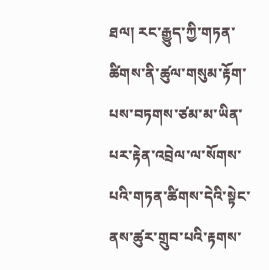ཐལ། རང་རྒྱུད་ཀྱི་གཏན་ཚིགས་ནི་ཚུལ་གསུམ་རྟོག་པས་བཏགས་ཙམ་མ་ཡིན་པར་རྟེན་འབྲེལ་ལ་སོགས་པའི་གཏན་ཚིགས་དེའི་སྟེང་ནས་ཚུར་གྲུབ་པའི་རྟགས་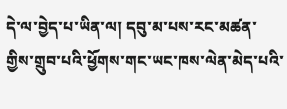དེ་ལ་བྱེད་པ་ཡིན་ལ། དབུ་མ་པས་རང་མཚན་གྱིས་གྲུབ་པའི་ཕྱོགས་གང་ཡང་ཁས་ལེན་མེད་པའི་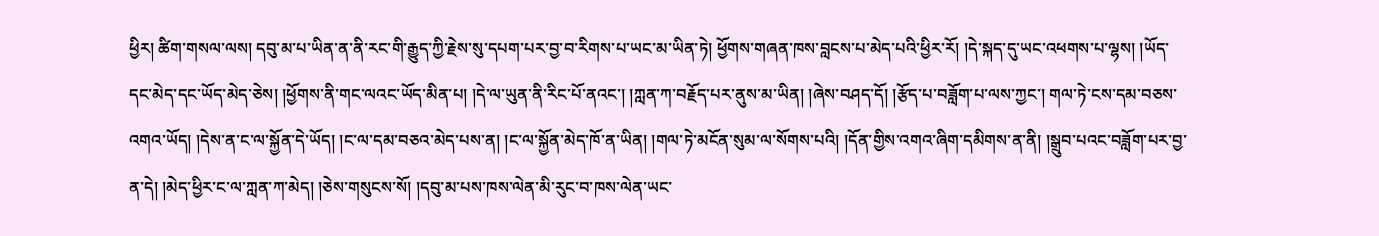ཕྱིར། ཚིག་གསལ་ལས། དབུ་མ་པ་ཡིན་ན་ནི་རང་གི་རྒྱུད་ཀྱི་རྗེས་སུ་དཔག་པར་བྱ་བ་རིགས་པ་ཡང་མ་ཡིན་ཏེ། ཕྱོགས་གཞན་ཁས་བླངས་པ་མེད་པའི་ཕྱིར་རོ། །དེ་སྐད་དུ་ཡང་འཕགས་པ་ལྷས། །ཡོད་དང་མེད་དང་ཡོད་མེད་ཅེས། །ཕྱོགས་ནི་གང་ལའང་ཡོད་མིན་པ། །དེ་ལ་ཡུན་ནི་རིང་པོ་ནའང་། །ཀླན་ཀ་བརྗོད་པར་ནུས་མ་ཡིན། །ཞེས་བཤད་དོ། །རྩོད་པ་བཟློག་པ་ལས་ཀྱང་། གལ་ཏེ་ངས་དམ་བཅས་འགའ་ཡོད། །དེས་ན་ང་ལ་སྐྱོན་དེ་ཡོད། །ང་ལ་དམ་བཅའ་མེད་པས་ན། །ང་ལ་སྐྱོན་མེད་ཁོ་ན་ཡིན། །གལ་ཏེ་མངོན་སུམ་ལ་སོགས་པའི། །དོན་གྱིས་འགའ་ཞིག་དམིགས་ན་ནི། །སྒྲུབ་པའང་བཟློག་པར་བྱ་ན་དེ། །མེད་ཕྱིར་ང་ལ་ཀླན་ཀ་མེད། །ཅེས་གསུངས་སོ། །དབུ་མ་པས་ཁས་ལེན་མི་རུང་བ་ཁས་ལེན་ཡང་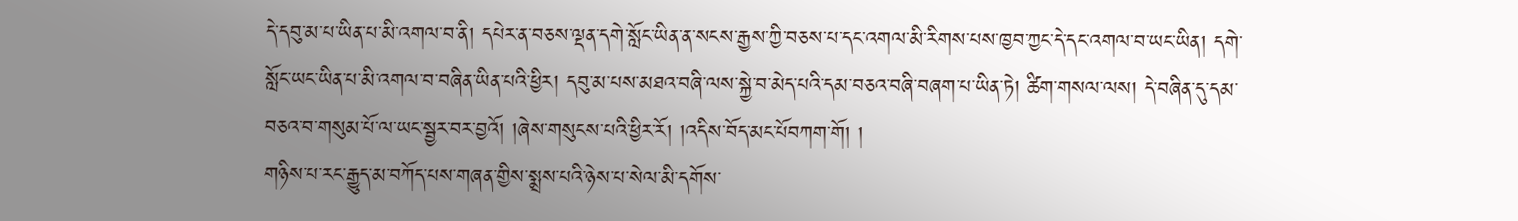དེ་དབུ་མ་པ་ཡིན་པ་མི་འགལ་བ་ནི། དཔེར་ན་བཅས་ལྡན་དགེ་སློང་ཡིན་ན་སངས་རྒྱས་ཀྱི་བཅས་པ་དང་འགལ་མི་རིགས་པས་ཁྱབ་ཀྱང་དེ་དང་འགལ་བ་ཡང་ཡིན། དགེ་སློང་ཡང་ཡིན་པ་མི་འགལ་བ་བཞིན་ཡིན་པའི་ཕྱིར། དབུ་མ་པས་མཐའ་བཞི་ལས་སྐྱེ་བ་མེད་པའི་དམ་བཅའ་བཞི་བཞག་པ་ཡིན་ཏེ། ཚིག་གསལ་ལས། དེ་བཞིན་དུ་དམ་བཅའ་བ་གསུམ་པོ་ལ་ཡང་སྦྱར་བར་བྱའོ། །ཞེས་གསུངས་པའི་ཕྱིར་རོ། །འདིས་བོད་མང་པོབཀག་གོ། །
གཉིས་པ་རང་རྒྱུད་མ་བཀོད་པས་གཞན་གྱིས་སྨྲས་པའི་ཉེས་པ་སེལ་མི་དགོས་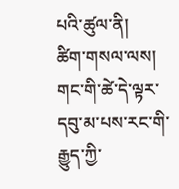པའི་ཚུལ་ནི།
ཚིག་གསལ་ལས། གང་གི་ཚེ་དེ་ལྟར་དབུ་མ་པས་རང་གི་རྒྱུད་ཀྱི་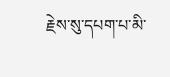རྗེས་སུ་དཔག་པ་མི་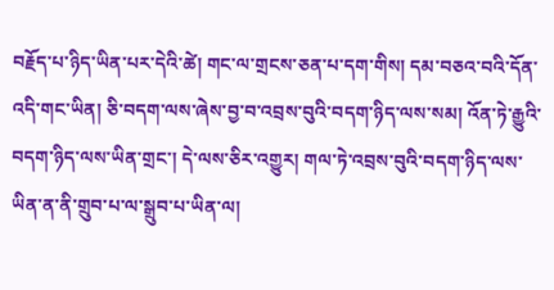བརྗོད་པ་ཉིད་ཡིན་པར་དེའི་ཚེ། གང་ལ་གྲངས་ཅན་པ་དག་གིས། དམ་བཅའ་བའི་དོན་འདི་གང་ཡིན། ཅི་བདག་ལས་ཞེས་བྱ་བ་འབྲས་བུའི་བདག་ཉིད་ལས་སམ། འོན་ཏེ་རྒྱུའི་བདག་ཉིད་ལས་ཡིན་གྲང་། དེ་ལས་ཅིར་འགྱུར། གལ་ཏེ་འབྲས་བུའི་བདག་ཉིད་ལས་ཡིན་ན་ནི་གྲུབ་པ་ལ་སྒྲུབ་པ་ཡིན་ལ།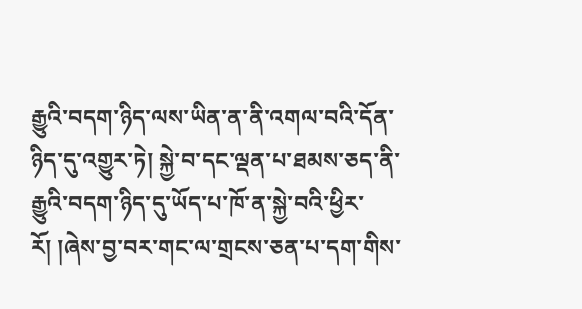རྒྱུའི་བདག་ཉིད་ལས་ཡིན་ན་ནི་འགལ་བའི་དོན་ཉིད་དུ་འགྱུར་ཏེ། སྐྱེ་བ་དང་ལྡན་པ་ཐམས་ཅད་ནི་རྒྱུའི་བདག་ཉིད་དུ་ཡོད་པ་ཁོ་ན་སྐྱེ་བའི་ཕྱིར་རོ། །ཞེས་བྱ་བར་གང་ལ་གྲངས་ཅན་པ་དག་གིས་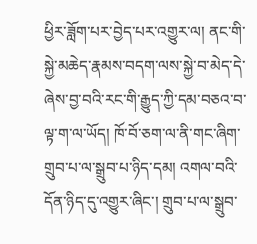ཕྱིར་ཟློག་པར་བྱེད་པར་འགྱུར་ལ། ནང་གི་སྐྱེ་མཆེད་རྣམས་བདག་ལས་སྐྱེ་བ་མེད་དེ་ཞེས་བྱ་བའི་རང་གི་རྒྱུད་ཀྱི་དམ་བཅའ་བ་ལྟ་ག་ལ་ཡོད། ཁོ་བོ་ཅག་ལ་ནི་གང་ཞིག་གྲུབ་པ་ལ་སྒྲུབ་པ་ཉིད་དམ། འགལ་བའི་དོན་ཉིད་དུ་འགྱུར་ཞིང་། གྲུབ་པ་ལ་སྒྲུབ་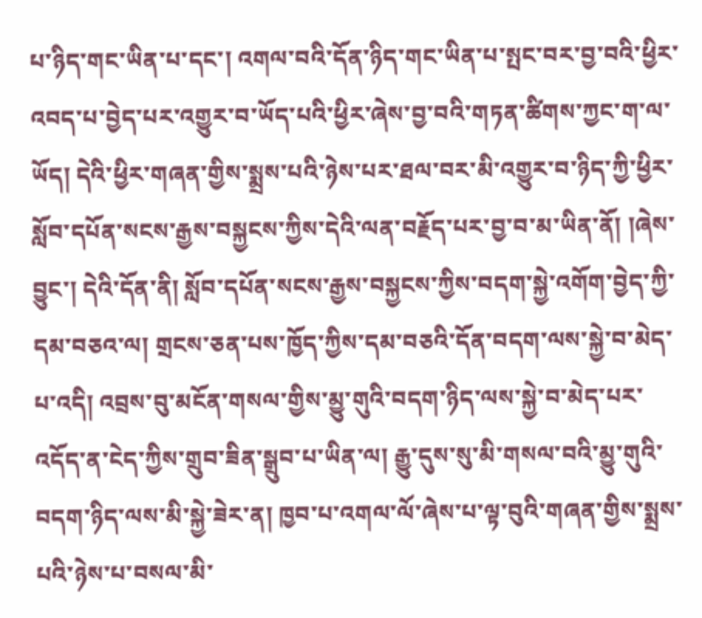པ་ཉིད་གང་ཡིན་པ་དང་། འགལ་བའི་དོན་ཉིད་གང་ཡིན་པ་སྤང་བར་བྱ་བའི་ཕྱིར་འབད་པ་བྱེད་པར་འགྱུར་བ་ཡོད་པའི་ཕྱིར་ཞེས་བྱ་བའི་གཏན་ཚིགས་ཀྱང་ག་ལ་ཡོད། དེའི་ཕྱིར་གཞན་གྱིས་སྨྲས་པའི་ཉེས་པར་ཐལ་བར་མི་འགྱུར་བ་ཉིད་ཀྱི་ཕྱིར་སློབ་དཔོན་སངས་རྒྱས་བསྐྱངས་ཀྱིས་དེའི་ལན་བརྗོད་པར་བྱ་བ་མ་ཡིན་ནོ། །ཞེས་བྱུང་། དེའི་དོན་ནི། སློབ་དཔོན་སངས་རྒྱས་བསྐྱངས་ཀྱིས་བདག་སྐྱེ་འགོག་བྱེད་ཀྱི་དམ་བཅའ་ལ། གྲངས་ཅན་པས་ཁྱོད་ཀྱིས་དམ་བཅའི་དོན་བདག་ལས་སྐྱེ་བ་མེད་པ་འདི། འབྲས་བུ་མངོན་གསལ་གྱིས་མྱུ་གུའི་བདག་ཉིད་ལས་སྐྱེ་བ་མེད་པར་འདོད་ན་ངེད་ཀྱིས་གྲུབ་ཟིན་སྒྲུབ་པ་ཡིན་ལ། རྒྱུ་དུས་སུ་མི་གསལ་བའི་མྱུ་གུའི་བདག་ཉིད་ལས་མི་སྐྱེ་ཟེར་ན། ཁྱབ་པ་འགལ་ལོ་ཞེས་པ་ལྟ་བུའི་གཞན་གྱིས་སྨྲས་པའི་ཉེས་པ་བསལ་མི་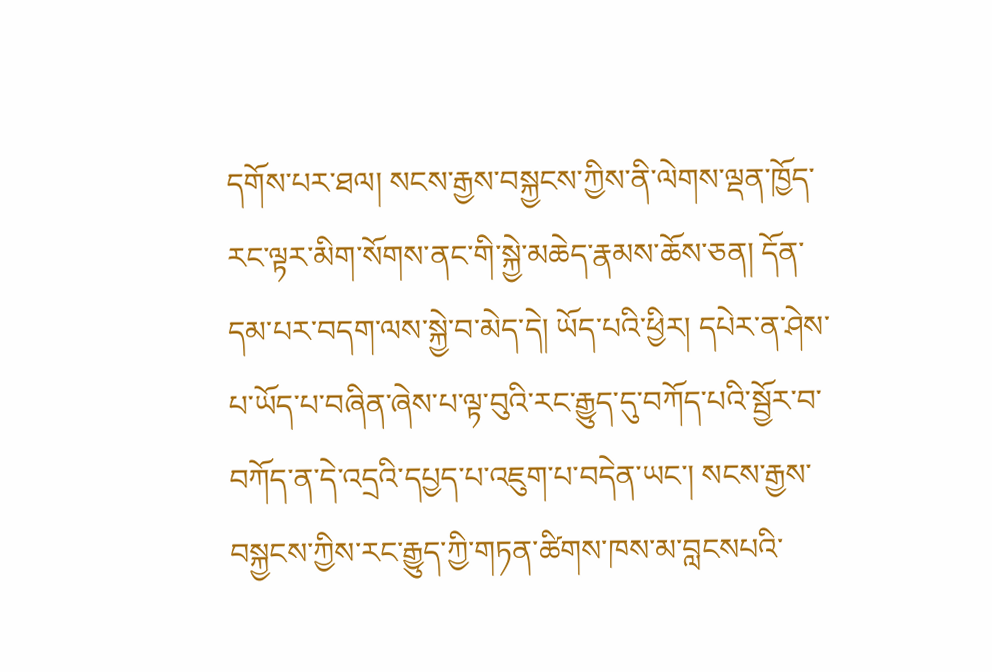དགོས་པར་ཐལ། སངས་རྒྱས་བསྐྱངས་ཀྱིས་ནི་ལེགས་ལྡན་ཁྱོད་རང་ལྟར་མིག་སོགས་ནང་གི་སྐྱེ་མཆེད་རྣམས་ཆོས་ཅན། དོན་དམ་པར་བདག་ལས་སྐྱེ་བ་མེད་དེ། ཡོད་པའི་ཕྱིར། དཔེར་ན་ཤེས་པ་ཡོད་པ་བཞིན་ཞེས་པ་ལྟ་བུའི་རང་རྒྱུད་དུ་བཀོད་པའི་སྦྱོར་བ་བཀོད་ན་དེ་འདྲའི་དཔྱད་པ་འཇུག་པ་བདེན་ཡང་། སངས་རྒྱས་བསྐྱངས་ཀྱིས་རང་རྒྱུད་ཀྱི་གཏན་ཚིགས་ཁས་མ་བླངསཔའི་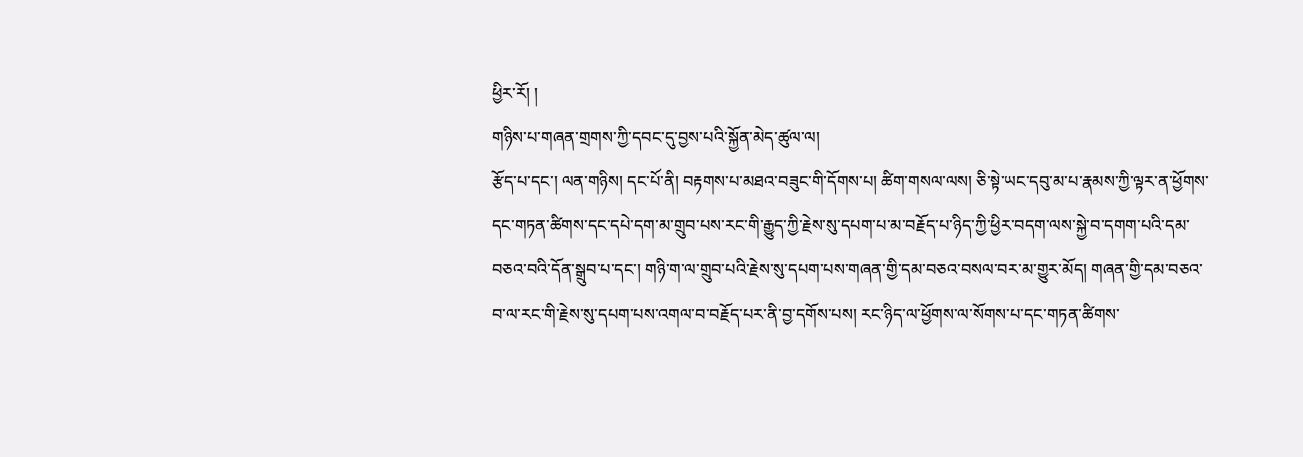ཕྱིར་རོ། །
གཉིས་པ་གཞན་གྲགས་ཀྱི་དབང་དུ་བྱས་པའི་སྐྱོན་མེད་ཚུལ་ལ།
རྩོད་པ་དང་། ལན་གཉིས། དང་པོ་ནི། བརྟགས་པ་མཐའ་བཟུང་གི་དོགས་པ། ཚིག་གསལ་ལས། ཅི་སྟེ་ཡང་དབུ་མ་པ་རྣམས་ཀྱི་ལྟར་ན་ཕྱོགས་དང་གཏན་ཚིགས་དང་དཔེ་དག་མ་གྲུབ་པས་རང་གི་རྒྱུད་ཀྱི་རྗེས་སུ་དཔག་པ་མ་བརྗོད་པ་ཉིད་ཀྱི་ཕྱིར་བདག་ལས་སྐྱེ་བ་དགག་པའི་དམ་བཅའ་བའི་དོན་སྒྲུབ་པ་དང་། གཉི་ག་ལ་གྲུབ་པའི་རྗེས་སུ་དཔག་པས་གཞན་གྱི་དམ་བཅའ་བསལ་བར་མ་གྱུར་མོད། གཞན་གྱི་དམ་བཅའ་བ་ལ་རང་གི་རྗེས་སུ་དཔག་པས་འགལ་བ་བརྗོད་པར་ནི་བྱ་དགོས་པས། རང་ཉིད་ལ་ཕྱོགས་ལ་སོགས་པ་དང་གཏན་ཚིགས་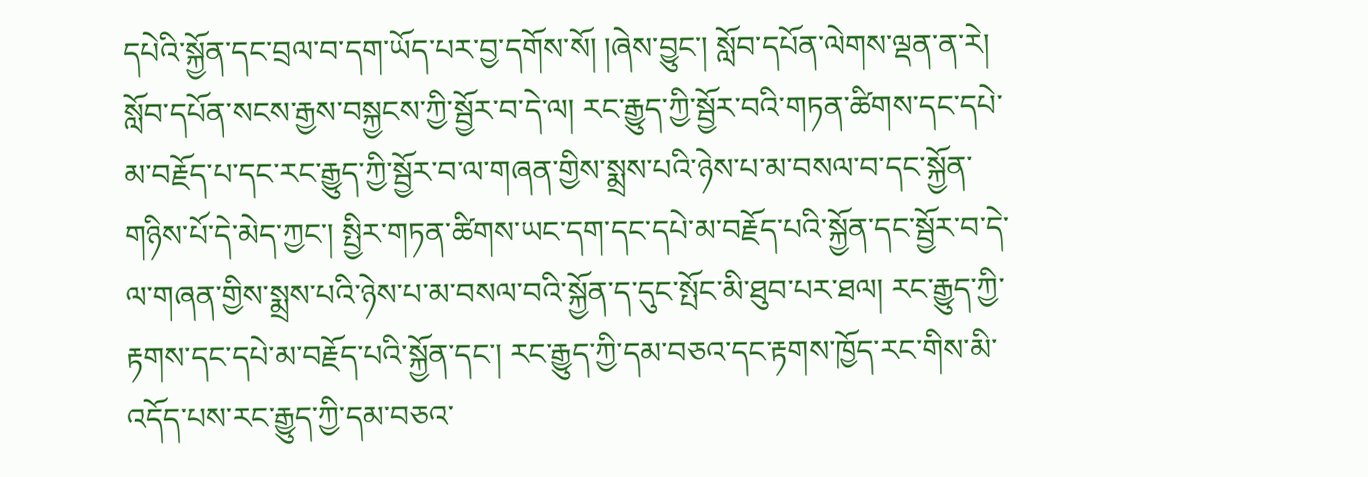དཔེའི་སྐྱོན་དང་བྲལ་བ་དག་ཡོད་པར་བྱ་དགོས་སོ། །ཞེས་བྱུང་། སློབ་དཔོན་ལེགས་ལྡན་ན་རེ། སློབ་དཔོན་སངས་རྒྱས་བསྐྱངས་ཀྱི་སྦྱོར་བ་དེ་ལ། རང་རྒྱུད་ཀྱི་སྦྱོར་བའི་གཏན་ཚིགས་དང་དཔེ་མ་བརྗོད་པ་དང་རང་རྒྱུད་ཀྱི་སྦྱོར་བ་ལ་གཞན་གྱིས་སྨྲས་པའི་ཉེས་པ་མ་བསལ་བ་དང་སྐྱོན་གཉིས་པོ་དེ་མེད་ཀྱང་། སྤྱིར་གཏན་ཚིགས་ཡང་དག་དང་དཔེ་མ་བརྗོད་པའི་སྐྱོན་དང་སྦྱོར་བ་དེ་ལ་གཞན་གྱིས་སྨྲས་པའི་ཉེས་པ་མ་བསལ་བའི་སྐྱོན་ད་དུང་སྤོང་མི་ཐུབ་པར་ཐལ། རང་རྒྱུད་ཀྱི་རྟགས་དང་དཔེ་མ་བརྗོད་པའི་སྐྱོན་དང་། རང་རྒྱུད་ཀྱི་དམ་བཅའ་དང་རྟགས་ཁྱོད་རང་གིས་མི་འདོད་པས་རང་རྒྱུད་ཀྱི་དམ་བཅའ་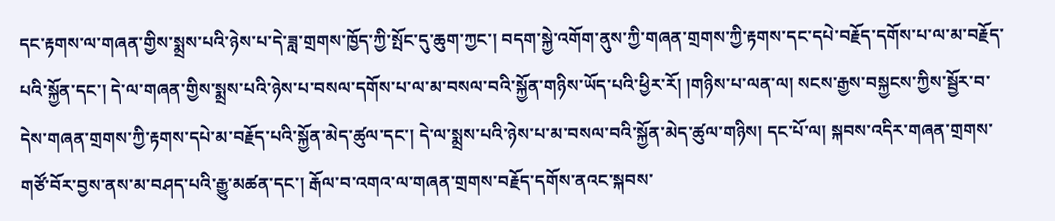དང་རྟགས་ལ་གཞན་གྱིས་སྨྲས་པའི་ཉེས་པ་དེ་ཟླ་གྲགས་ཁྱོད་ཀྱི་སྤོང་དུ་ཆུག་ཀྱང་། བདག་སྐྱེ་འགོག་ནུས་ཀྱི་གཞན་གྲགས་ཀྱི་རྟགས་དང་དཔེ་བརྗོད་དགོས་པ་ལ་མ་བརྗོད་པའི་སྐྱོན་དང་། དེ་ལ་གཞན་གྱིས་སྨྲས་པའི་ཉེས་པ་བསལ་དགོས་པ་ལ་མ་བསལ་བའི་སྐྱོན་གཉིས་ཡོད་པའི་ཕྱིར་རོ། །གཉིས་པ་ལན་ལ། སངས་རྒྱས་བསྐྱངས་ཀྱིས་སྦྱོར་བ་དེས་གཞན་གྲགས་ཀྱི་རྟགས་དཔེ་མ་བརྗོད་པའི་སྐྱོན་མེད་ཚུལ་དང་། དེ་ལ་སྨྲས་པའི་ཉེས་པ་མ་བསལ་བའི་སྐྱོན་མེད་ཚུལ་གཉིས། དང་པོ་ལ། སྐབས་འདིར་གཞན་གྲགས་གཙོ་བོར་བྱས་ནས་མ་བཤད་པའི་རྒྱུ་མཚན་དང་། རྒོལ་བ་འགའ་ལ་གཞན་གྲགས་བརྗོད་དགོས་ནའང་སྐབས་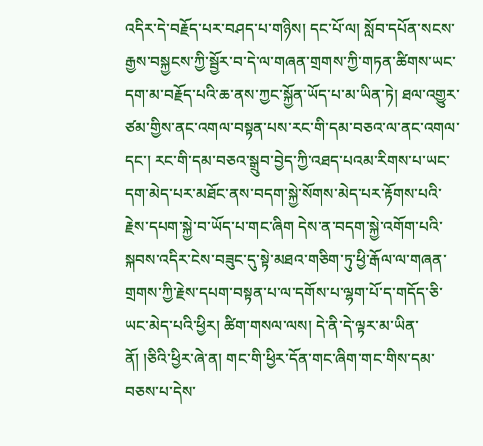འདིར་དེ་བརྗོད་པར་བཤད་པ་གཉིས། དང་པོ་ལ། སློབ་དཔོན་སངས་རྒྱས་བསྐྱངས་ཀྱི་སྦྱོར་བ་དེ་ལ་གཞན་གྲགས་ཀྱི་གཏན་ཚིགས་ཡང་དག་མ་བརྗོད་པའི་ཆ་ནས་ཀྱང་སྐྱོན་ཡོད་པ་མ་ཡིན་ཏེ། ཐལ་འགྱུར་ཙམ་གྱིས་ནང་འགལ་བསྟན་པས་རང་གི་དམ་བཅའ་ལ་ནང་འགལ་དང་། རང་གི་དམ་བཅའ་སྒྲུབ་བྱེད་ཀྱི་འཐད་པའམ་རིགས་པ་ཡང་དག་མེད་པར་མཐོང་ནས་བདག་སྐྱེ་སོགས་མེད་པར་རྟོགས་པའི་རྗེས་དཔག་སྐྱེ་བ་ཡོད་པ་གང་ཞིག དེས་ན་བདག་སྐྱེ་འགོག་པའི་སྐབས་འདིར་ངེས་བཟུང་དུ་སྟེ་མཐའ་གཅིག་ཏུ་ཕྱི་རྒོལ་ལ་གཞན་གྲགས་ཀྱི་རྗེས་དཔག་བསྟན་པ་ལ་དགོས་པ་ལྷག་པོ་ད་གདོད་ཅི་ཡང་མེད་པའི་ཕྱིར། ཚིག་གསལ་ལས། དེ་ནི་དེ་ལྟར་མ་ཡིན་ནོ། །ཅིའི་ཕྱིར་ཞེ་ན། གང་གི་ཕྱིར་དོན་གང་ཞིག་གང་གིས་དམ་བཅས་པ་དེས་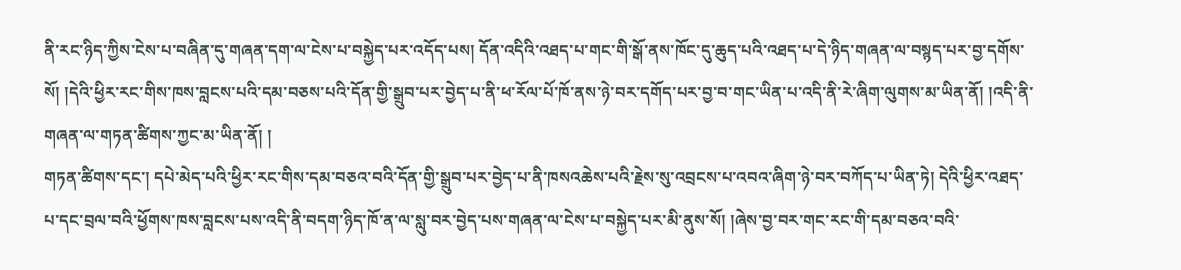ནི་རང་ཉིད་ཀྱིས་ངེས་པ་བཞིན་དུ་གཞན་དག་ལ་ངེས་པ་བསྐྱེད་པར་འདོད་པས། དོན་འདིའི་འཐད་པ་གང་གི་སྒོ་ནས་ཁོང་དུ་ཆུད་པའི་འཐད་པ་དེ་ཉིད་གཞན་ལ་བསྙད་པར་བྱ་དགོས་སོ། །དེའི་ཕྱིར་རང་གིས་ཁས་བླངས་པའི་དམ་བཅས་པའི་དོན་གྱི་སྒྲུབ་པར་བྱེད་པ་ནི་ཕ་རོལ་པོ་ཁོ་ནས་ཉེ་བར་དགོད་པར་བྱ་བ་གང་ཡིན་པ་འདི་ནི་རེ་ཞིག་ལུགས་མ་ཡིན་ནོ། །འདི་ནི་གཞན་ལ་གཏན་ཚིགས་ཀྱང་མ་ཡིན་ནོ། །
གཏན་ཚིགས་དང་། དཔེ་མེད་པའི་ཕྱིར་རང་གིས་དམ་བཅའ་བའི་དོན་གྱི་སྒྲུབ་པར་བྱེད་པ་ནི་ཁསའཆེས་པའི་རྗེས་སུ་འབྲངས་པ་འབའ་ཞིག་ཉེ་བར་བཀོད་པ་ཡིན་ཏེ། དེའི་ཕྱིར་འཐད་པ་དང་བྲལ་བའི་ཕྱོགས་ཁས་བླངས་པས་འདི་ནི་བདག་ཉིད་ཁོ་ན་ལ་སླུ་བར་བྱེད་པས་གཞན་ལ་ངེས་པ་བསྐྱེད་པར་མི་ནུས་སོ། །ཞེས་བྱ་བར་གང་རང་གི་དམ་བཅའ་བའི་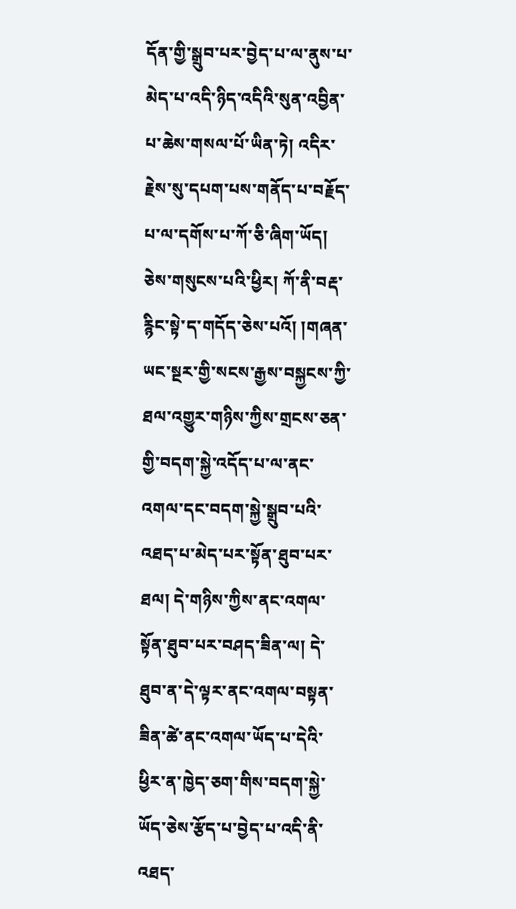དོན་གྱི་སྒྲུབ་པར་བྱེད་པ་ལ་ནུས་པ་མེད་པ་འདི་ཉིད་འདིའི་སུན་འབྱིན་པ་ཆེས་གསལ་པོ་ཡིན་ཏེ། འདིར་རྗེས་སུ་དཔག་པས་གནོད་པ་བརྗོད་པ་ལ་དགོས་པ་ཀོ་ཅི་ཞིག་ཡོད། ཅེས་གསུངས་པའི་ཕྱིར། ཀོ་ནི་བརྡ་རྙིང་སྟེ་ད་གདོད་ཅེས་པའོ། །གཞན་ཡང་སྔར་གྱི་སངས་རྒྱས་བསྐྱངས་ཀྱི་ཐལ་འགྱུར་གཉིས་ཀྱིས་གྲངས་ཅན་གྱི་བདག་སྐྱེ་འདོད་པ་ལ་ནང་འགལ་དང་བདག་སྐྱེ་སྒྲུབ་པའི་འཐད་པ་མེད་པར་སྟོན་ཐུབ་པར་ཐལ། དེ་གཉིས་ཀྱིས་ནང་འགལ་སྟོན་ཐུབ་པར་བཤད་ཟིན་ལ། དེ་ཐུབ་ན་དེ་ལྟར་ནང་འགལ་བསྟན་ཟིན་ཚེ་ནང་འགལ་ཡོད་པ་དེའི་ཕྱིར་ན་ཁྱེད་ཅག་གིས་བདག་སྐྱེ་ཡོད་ཅེས་རྩོད་པ་བྱེད་པ་འདི་ནི་འཐད་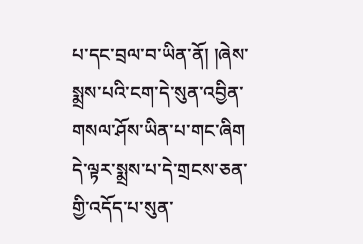པ་དང་བྲལ་བ་ཡིན་ནོ། །ཞེས་སྨྲས་པའི་ངག་དེ་སུན་འབྱིན་གསལ་ཤོས་ཡིན་པ་གང་ཞིག དེ་ལྟར་སྨྲས་པ་དེ་གྲངས་ཅན་གྱི་འདོད་པ་སུན་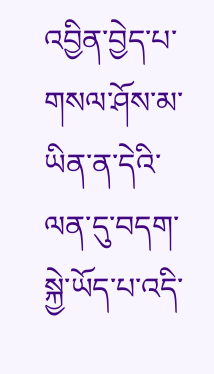འབྱིན་བྱེད་པ་གསལ་ཤོས་མ་ཡིན་ན་དེའི་ལན་དུ་བདག་སྐྱེ་ཡོད་པ་འདི་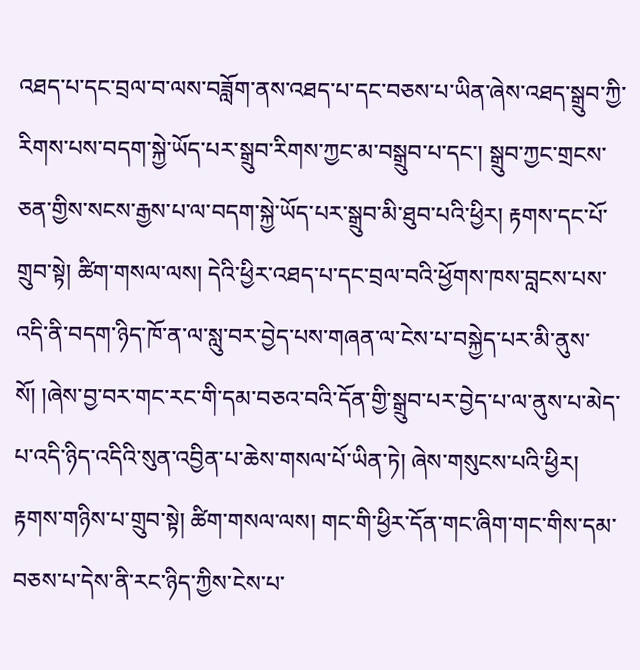འཐད་པ་དང་བྲལ་བ་ལས་བཟློག་ནས་འཐད་པ་དང་བཅས་པ་ཡིན་ཞེས་འཐད་སྒྲུབ་ཀྱི་རིགས་པས་བདག་སྐྱེ་ཡོད་པར་སྒྲུབ་རིགས་ཀྱང་མ་བསྒྲུབ་པ་དང་། སྒྲུབ་ཀྱང་གྲངས་ཅན་གྱིས་སངས་རྒྱས་པ་ལ་བདག་སྐྱེ་ཡོད་པར་སྒྲུབ་མི་ཐུབ་པའི་ཕྱིར། རྟགས་དང་པོ་གྲུབ་སྟེ། ཚིག་གསལ་ལས། དེའི་ཕྱིར་འཐད་པ་དང་བྲལ་བའི་ཕྱོགས་ཁས་བླངས་པས་འདི་ནི་བདག་ཉིད་ཁོ་ན་ལ་སླུ་བར་བྱེད་པས་གཞན་ལ་ངེས་པ་བསྐྱེད་པར་མི་ནུས་སོ། །ཞེས་བྱ་བར་གང་རང་གི་དམ་བཅའ་བའི་དོན་གྱི་སྒྲུབ་པར་བྱེད་པ་ལ་ནུས་པ་མེད་པ་འདི་ཉིད་འདིའི་སུན་འབྱིན་པ་ཆེས་གསལ་པོ་ཡིན་ཏེ། ཞེས་གསུངས་པའི་ཕྱིར། རྟགས་གཉིས་པ་གྲུབ་སྟེ། ཚིག་གསལ་ལས། གང་གི་ཕྱིར་དོན་གང་ཞིག་གང་གིས་དམ་བཅས་པ་དེས་ནི་རང་ཉིད་ཀྱིས་ངེས་པ་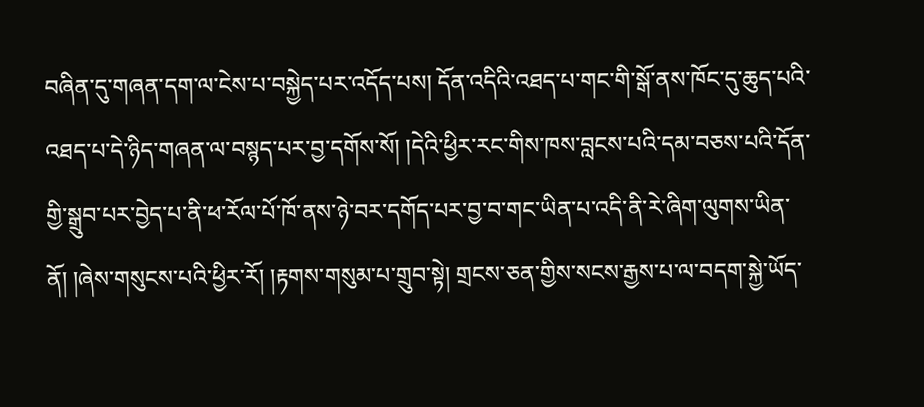བཞིན་དུ་གཞན་དག་ལ་ངེས་པ་བསྐྱེད་པར་འདོད་པས། དོན་འདིའི་འཐད་པ་གང་གི་སྒོ་ནས་ཁོང་དུ་ཆུད་པའི་འཐད་པ་དེ་ཉིད་གཞན་ལ་བསྙད་པར་བྱ་དགོས་སོ། །དེའི་ཕྱིར་རང་གིས་ཁས་བླངས་པའི་དམ་བཅས་པའི་དོན་གྱི་སྒྲུབ་པར་བྱེད་པ་ནི་ཕ་རོལ་པོ་ཁོ་ནས་ཉེ་བར་དགོད་པར་བྱ་བ་གང་ཡིན་པ་འདི་ནི་རེ་ཞིག་ལུགས་ཡིན་ནོ། །ཞེས་གསུངས་པའི་ཕྱིར་རོ། །རྟགས་གསུམ་པ་གྲུབ་སྟེ། གྲངས་ཅན་གྱིས་སངས་རྒྱས་པ་ལ་བདག་སྐྱེ་ཡོད་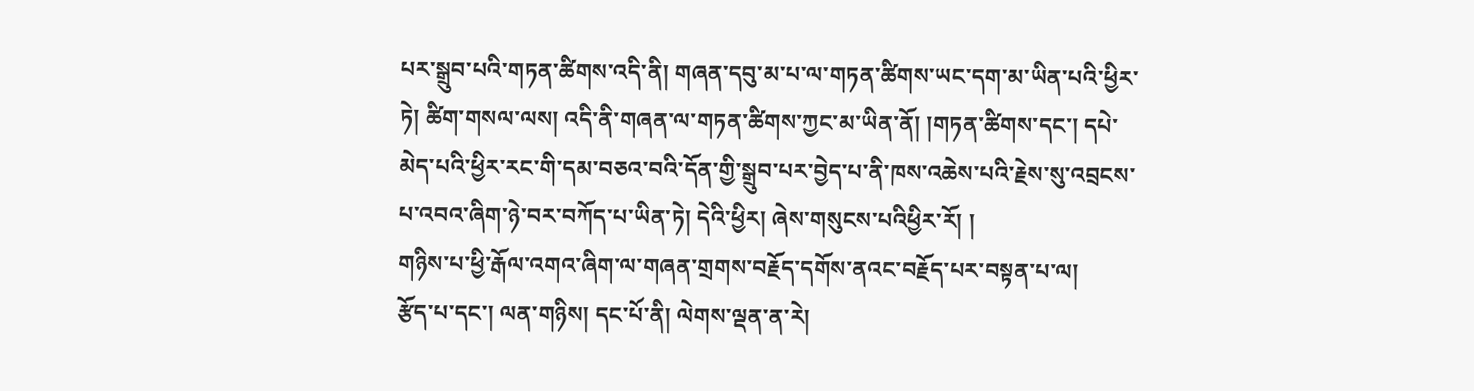པར་སྒྲུབ་པའི་གཏན་ཚིགས་འདི་ནི། གཞན་དབུ་མ་པ་ལ་གཏན་ཚིགས་ཡང་དག་མ་ཡིན་པའི་ཕྱིར་ཏེ། ཚིག་གསལ་ལས། འདི་ནི་གཞན་ལ་གཏན་ཚིགས་ཀྱང་མ་ཡིན་ནོ། །གཏན་ཚིགས་དང་། དཔེ་མེད་པའི་ཕྱིར་རང་གི་དམ་བཅའ་བའི་དོན་གྱི་སྒྲུབ་པར་བྱེད་པ་ནི་ཁས་འཆེས་པའི་རྗེས་སུ་འབྲངས་པ་འབའ་ཞིག་ཉེ་བར་བཀོད་པ་ཡིན་ཏེ། དེའི་ཕྱིར། ཞེས་གསུངས་པའིཕྱིར་རོ། །
གཉིས་པ་ཕྱི་རྒོལ་འགའ་ཞིག་ལ་གཞན་གྲགས་བརྗོད་དགོས་ནའང་བརྗོད་པར་བསྟན་པ་ལ།
རྩོད་པ་དང་། ལན་གཉིས། དང་པོ་ནི། ལེགས་ལྡན་ན་རེ།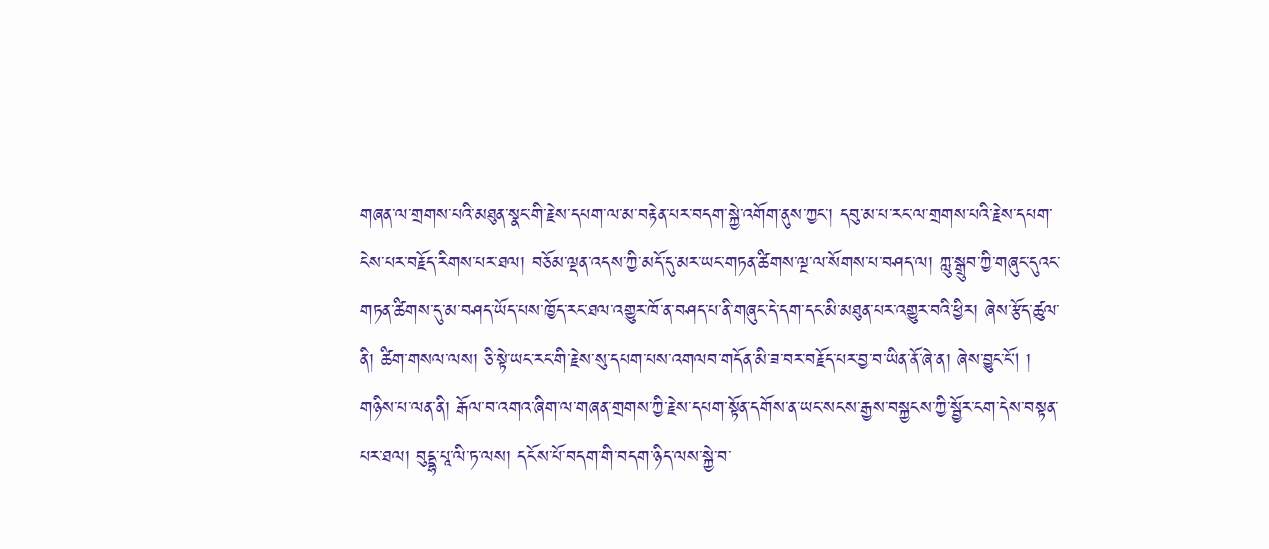གཞན་ལ་གྲགས་པའི་མཐུན་སྣང་གི་རྗེས་དཔག་ལ་མ་བརྟེན་པར་བདག་སྐྱེ་འགོག་ནུས་ཀྱང་། དབུ་མ་པ་རང་ལ་གྲགས་པའི་རྗེས་དཔག་ངེས་པར་བརྗོད་རིགས་པར་ཐལ། བཅོམ་ལྡན་འདས་ཀྱི་མདོ་དུ་མར་ཡང་གཏན་ཚིགས་ལྔ་ལ་སོགས་པ་བཤད་ལ། ཀླུ་སྒྲུབ་ཀྱི་གཞུང་དུའང་གཏན་ཚིགས་དུ་མ་བཤད་ཡོད་པས་ཁྱོད་རང་ཐལ་འགྱུར་ཁོ་ན་བཤད་པ་ནི་གཞུང་དེ་དག་དང་མི་མཐུན་པར་འགྱུར་བའི་ཕྱིར། ཞེས་རྩོད་ཚུལ་ནི། ཚིག་གསལ་ལས། ཅི་སྟེ་ཡང་རང་གི་རྗེས་སུ་དཔག་པས་འགལབ་གདོན་མི་ཟ་བར་བརྗོད་པར་བྱ་བ་ཡིན་ནོ་ཞེ་ན། ཞེས་བྱུང་ངོ། །
གཉིས་པ་ལན་ནི། རྒོལ་བ་འགའ་ཞིག་ལ་གཞན་གྲགས་ཀྱི་རྗེས་དཔག་སྟོན་དགོས་ན་ཡང་སངས་རྒྱས་བསྐྱངས་ཀྱི་སྦྱོར་ངག་དེས་བསྟན་པར་ཐལ། བུདྡྷ་པཱ་ལི་ཏ་ལས། དངོས་པོ་བདག་གི་བདག་ཉིད་ལས་སྐྱེ་བ་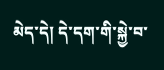མེད་དེ། དེ་དག་གི་སྐྱེ་བ་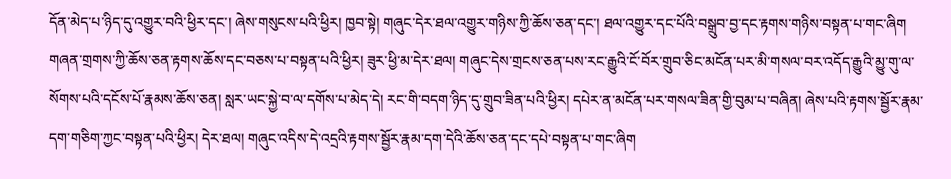དོན་མེད་པ་ཉིད་དུ་འགྱུར་བའི་ཕྱིར་དང་། ཞེས་གསུངས་པའི་ཕྱིར། ཁྱབ་སྟེ། གཞུང་དེར་ཐལ་འགྱུར་གཉིས་ཀྱི་ཆོས་ཅན་དང་། ཐལ་འགྱུར་དང་པོའི་བསྒྲུབ་བྱ་དང་རྟགས་གཉིས་བསྟན་པ་གང་ཞིག གཞན་གྲགས་ཀྱི་ཆོས་ཅན་རྟགས་ཆོས་དང་བཅས་པ་བསྟན་པའི་ཕྱིར། ཟུར་ཕྱི་མ་དེར་ཐལ། གཞུང་དེས་གྲངས་ཅན་པས་རང་རྒྱུའི་ངོ་བོར་གྲུབ་ཅིང་མངོན་པར་མི་གསལ་བར་འདོད་རྒྱུའི་མྱུ་གུ་ལ་སོགས་པའི་དངོས་པོ་རྣམས་ཆོས་ཅན། སླར་ཡང་སྐྱེ་བ་ལ་དགོས་པ་མེད་དེ། རང་གི་བདག་ཉིད་དུ་གྲུབ་ཟིན་པའི་ཕྱིར། དཔེར་ན་མངོན་པར་གསལ་ཟིན་གྱི་བུམ་པ་བཞིན། ཞེས་པའི་རྟགས་སྦྱོར་རྣམ་དག་གཅིག་ཀྱང་བསྟན་པའི་ཕྱིར། དེར་ཐལ། གཞུང་འདིས་དེ་འདྲའི་རྟགས་སྦྱོར་རྣམ་དག་དེའི་ཆོས་ཅན་དང་དཔེ་བསྟན་པ་གང་ཞིག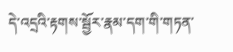དེ་འདྲའི་རྟགས་སྦྱོར་རྣམ་དག་གི་གཏན་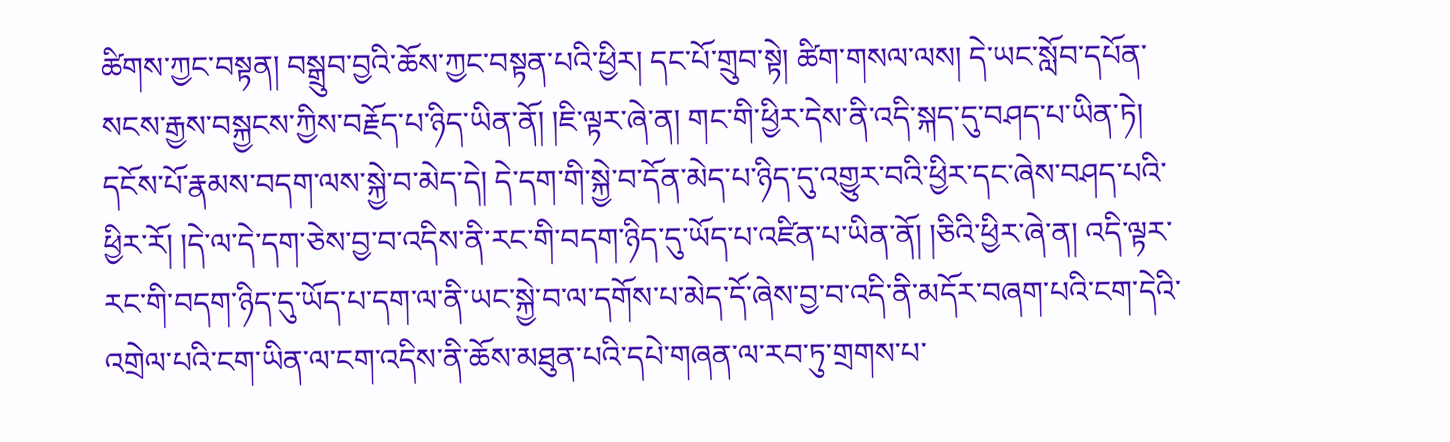ཚིགས་ཀྱང་བསྟན། བསྒྲུབ་བྱའི་ཆོས་ཀྱང་བསྟན་པའི་ཕྱིར། དང་པོ་གྲུབ་སྟེ། ཚིག་གསལ་ལས། དེ་ཡང་སློབ་དཔོན་སངས་རྒྱས་བསྐྱངས་ཀྱིས་བརྗོད་པ་ཉིད་ཡིན་ནོ། །ཇི་ལྟར་ཞེ་ན། གང་གི་ཕྱིར་དེས་ནི་འདི་སྐད་དུ་བཤད་པ་ཡིན་ཏེ། དངོས་པོ་རྣམས་བདག་ལས་སྐྱེ་བ་མེད་དེ། དེ་དག་གི་སྐྱེ་བ་དོན་མེད་པ་ཉིད་དུ་འགྱུར་བའི་ཕྱིར་དང་ཞེས་བཤད་པའི་ཕྱིར་རོ། །དེ་ལ་དེ་དག་ཅེས་བྱ་བ་འདིས་ནི་རང་གི་བདག་ཉིད་དུ་ཡོད་པ་འཛིན་པ་ཡིན་ནོ། །ཅིའི་ཕྱིར་ཞེ་ན། འདི་ལྟར་རང་གི་བདག་ཉིད་དུ་ཡོད་པ་དག་ལ་ནི་ཡང་སྐྱེ་བ་ལ་དགོས་པ་མེད་དོ་ཞེས་བྱ་བ་འདི་ནི་མདོར་བཞག་པའི་ངག་དེའི་འགྲེལ་པའི་ངག་ཡིན་ལ་ངག་འདིས་ནི་ཆོས་མཐུན་པའི་དཔེ་གཞན་ལ་རབ་ཏུ་གྲགས་པ་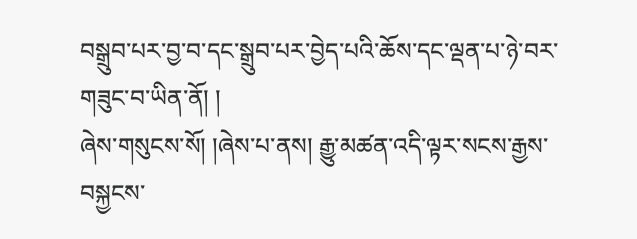བསྒྲུབ་པར་བྱ་བ་དང་སྒྲུབ་པར་བྱེད་པའི་ཆོས་དང་ལྡན་པ་ཉེ་བར་གཟུང་བ་ཡིན་ནོ། །
ཞེས་གསུངས་སོ། །ཞེས་པ་ནས། རྒྱུ་མཚན་འདི་ལྟར་སངས་རྒྱས་བསྐྱངས་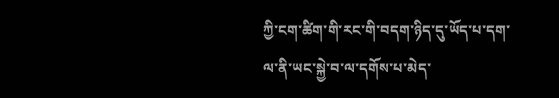ཀྱི་ངག་ཚིག་གི་རང་གི་བདག་ཉིད་དུ་ཡོད་པ་དག་ལ་ནི་ཡང་སྐྱེ་བ་ལ་དགོས་པ་མེད་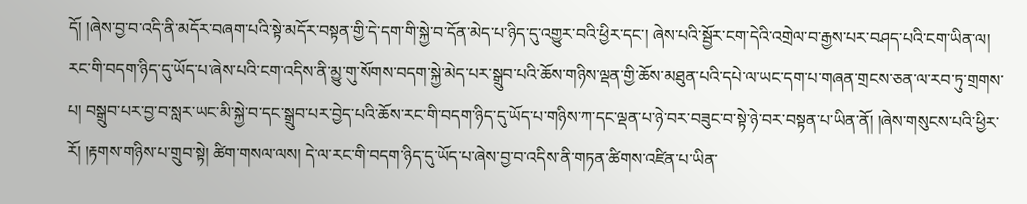དོ། །ཞེས་བྱ་བ་འདི་ནི་མདོར་བཞག་པའི་སྟེ་མདོར་བསྟན་གྱི་དེ་དག་གི་སྐྱེ་བ་དོན་མེད་པ་ཉིད་དུ་འགྱུར་བའི་ཕྱིར་དང་། ཞེས་པའི་སྦྱོར་ངག་དེའི་འགྲེལ་བ་རྒྱས་པར་བཤད་པའི་ངག་ཡིན་ལ། རང་གི་བདག་ཉིད་དུ་ཡོད་པ་ཞེས་པའི་ངག་འདིས་ནི་མྱུ་གུ་སོགས་བདག་སྐྱེ་མེད་པར་སྒྲུབ་པའི་ཆོས་གཉིས་ལྡན་གྱི་ཆོས་མཐུན་པའི་དཔེ་ལ་ཡང་དག་པ་གཞན་གྲངས་ཅན་ལ་རབ་ཏུ་གྲགས་པ། བསྒྲུབ་པར་བྱ་བ་སླར་ཡང་མི་སྐྱེ་བ་དང་སྒྲུབ་པར་བྱེད་པའི་ཆོས་རང་གི་བདག་ཉིད་དུ་ཡོད་པ་གཉིས་ཀ་དང་ལྡན་པ་ཉེ་བར་བཟུང་བ་སྟེ་ཉེ་བར་བསྟན་པ་ཡིན་ནོ། །ཞེས་གསུངས་པའི་ཕྱིར་རོ། །རྟགས་གཉིས་པ་གྲུབ་སྟེ། ཚིག་གསལ་ལས། དེ་ལ་རང་གི་བདག་ཉིད་དུ་ཡོད་པ་ཞེས་བྱ་བ་འདིས་ནི་གཏན་ཚིགས་འཛིན་པ་ཡིན་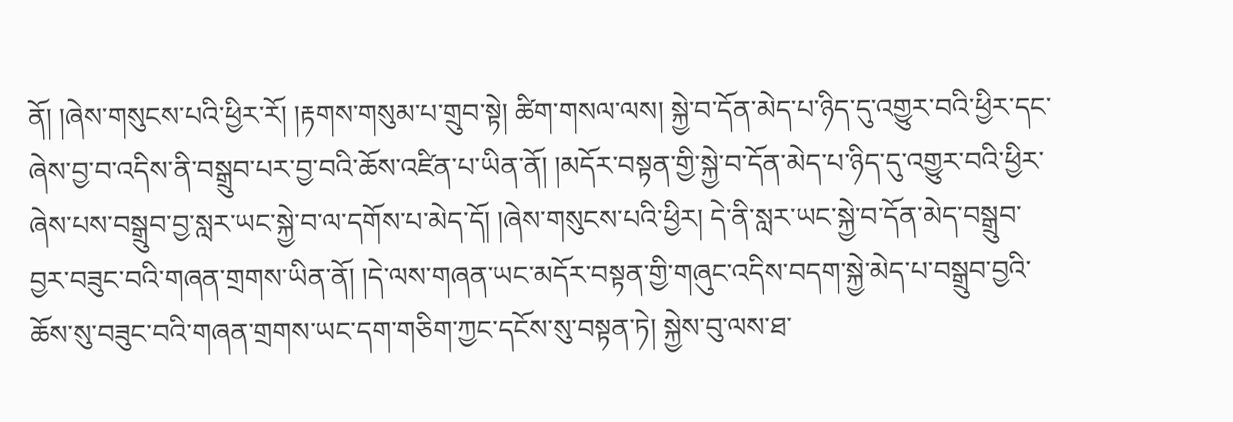ནོ། །ཞེས་གསུངས་པའི་ཕྱིར་རོ། །རྟགས་གསུམ་པ་གྲུབ་སྟེ། ཚིག་གསལ་ལས། སྐྱེ་བ་དོན་མེད་པ་ཉིད་དུ་འགྱུར་བའི་ཕྱིར་དང་ཞེས་བྱ་བ་འདིས་ནི་བསྒྲུབ་པར་བྱ་བའི་ཆོས་འཛིན་པ་ཡིན་ནོ། །མདོར་བསྟན་གྱི་སྐྱེ་བ་དོན་མེད་པ་ཉིད་དུ་འགྱུར་བའི་ཕྱིར་ཞེས་པས་བསྒྲུབ་བྱ་སླར་ཡང་སྐྱེ་བ་ལ་དགོས་པ་མེད་དོ། །ཞེས་གསུངས་པའི་ཕྱིར། དེ་ནི་སླར་ཡང་སྐྱེ་བ་དོན་མེད་བསྒྲུབ་བྱར་བཟུང་བའི་གཞན་གྲགས་ཡིན་ནོ། །དེ་ལས་གཞན་ཡང་མདོར་བསྟན་གྱི་གཞུང་འདིས་བདག་སྐྱེ་མེད་པ་བསྒྲུབ་བྱའི་ཆོས་སུ་བཟུང་བའི་གཞན་གྲགས་ཡང་དག་གཅིག་ཀྱང་དངོས་སུ་བསྟན་ཏེ། སྐྱེས་བུ་ལས་ཐ་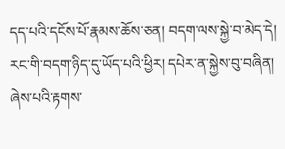དད་པའི་དངོས་པོ་རྣམས་ཆོས་ཅན། བདག་ལས་སྐྱེ་བ་མེད་དེ། རང་གི་བདག་ཉིད་དུ་ཡོད་པའི་ཕྱིར། དཔེར་ན་སྐྱེས་བུ་བཞིན། ཞེས་པའི་རྟགས་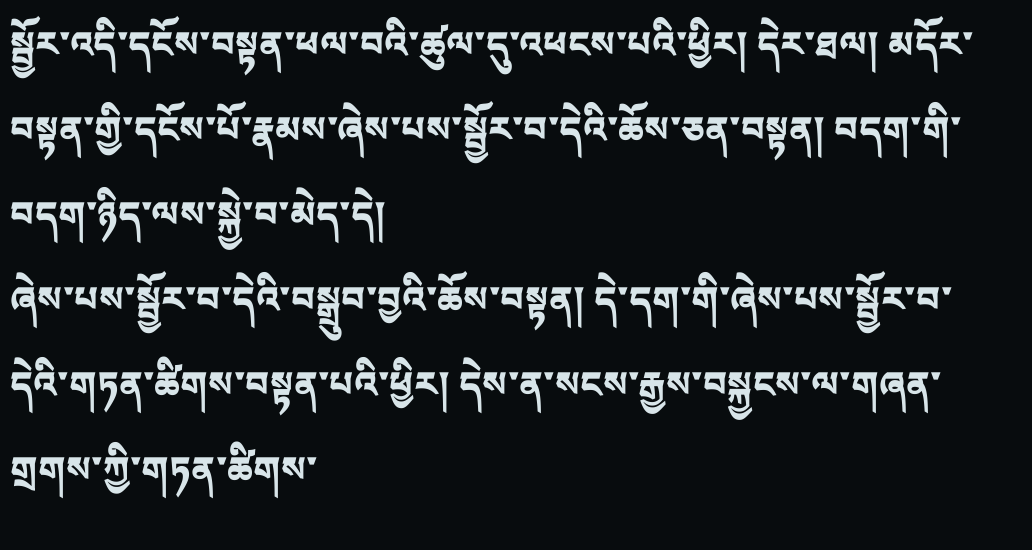སྦྱོར་འདི་དངོས་བསྟན་ཕལ་བའི་ཚུལ་དུ་འཕངས་པའི་ཕྱིར། དེར་ཐལ། མདོར་བསྟན་གྱི་དངོས་པོ་རྣམས་ཞེས་པས་སྦྱོར་བ་དེའི་ཆོས་ཅན་བསྟན། བདག་གི་བདག་ཉིད་ལས་སྐྱེ་བ་མེད་དེ།
ཞེས་པས་སྦྱོར་བ་དེའི་བསྒྲུབ་བྱའི་ཆོས་བསྟན། དེ་དག་གི་ཞེས་པས་སྦྱོར་བ་དེའི་གཏན་ཚིགས་བསྟན་པའི་ཕྱིར། དེས་ན་སངས་རྒྱས་བསྐྱངས་ལ་གཞན་གྲགས་ཀྱི་གཏན་ཚིགས་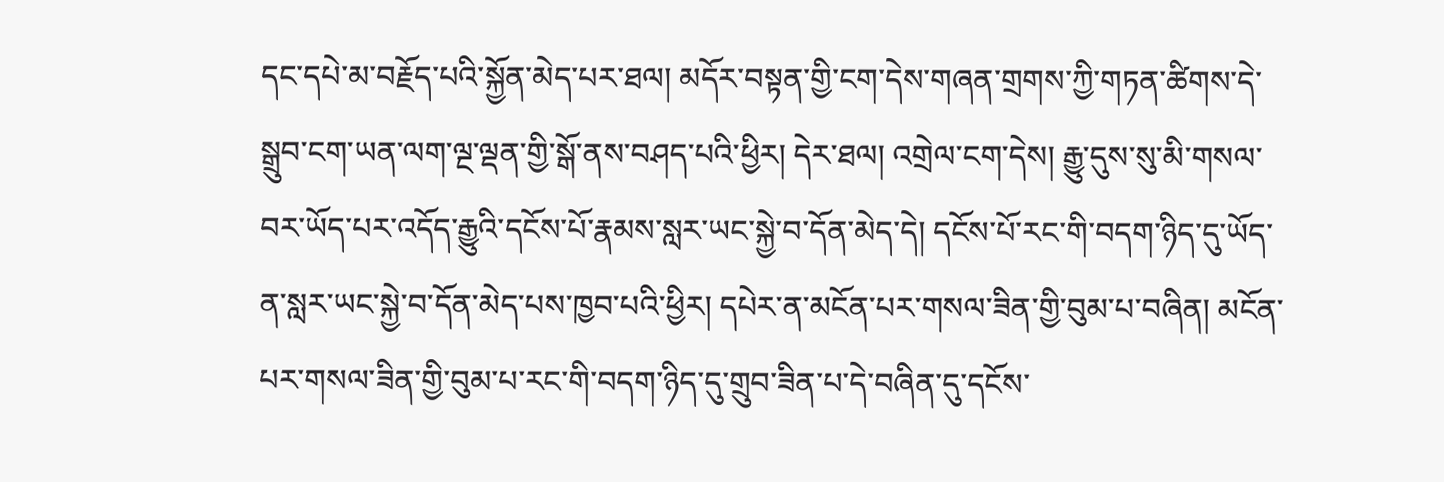དང་དཔེ་མ་བརྗོད་པའི་སྐྱོན་མེད་པར་ཐལ། མདོར་བསྟན་གྱི་ངག་དེས་གཞན་གྲགས་ཀྱི་གཏན་ཚིགས་དེ་སྒྲུབ་ངག་ཡན་ལག་ལྔ་ལྡན་གྱི་སྒོ་ནས་བཤད་པའི་ཕྱིར། དེར་ཐལ། འགྲེལ་ངག་དེས། རྒྱུ་དུས་སུ་མི་གསལ་བར་ཡོད་པར་འདོད་རྒྱུའི་དངོས་པོ་རྣམས་སླར་ཡང་སྐྱེ་བ་དོན་མེད་དེ། དངོས་པོ་རང་གི་བདག་ཉིད་དུ་ཡོད་ན་སླར་ཡང་སྐྱེ་བ་དོན་མེད་པས་ཁྱབ་པའི་ཕྱིར། དཔེར་ན་མངོན་པར་གསལ་ཟིན་གྱི་བུམ་པ་བཞིན། མངོན་པར་གསལ་ཟིན་གྱི་བུམ་པ་རང་གི་བདག་ཉིད་དུ་གྲུབ་ཟིན་པ་དེ་བཞིན་དུ་དངོས་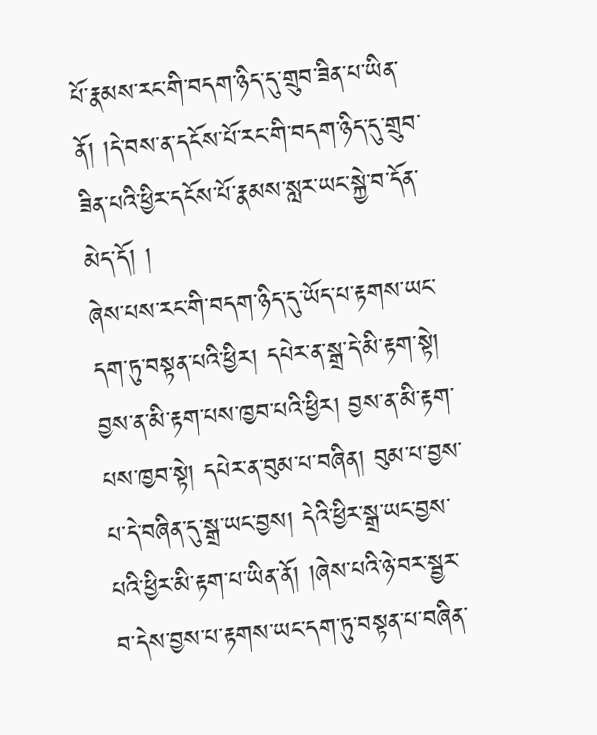པོ་རྣམས་རང་གི་བདག་ཉིད་དུ་གྲུབ་ཟིན་པ་ཡིན་ནོ། །དེ་བས་ན་དངོས་པོ་རང་གི་བདག་ཉིད་དུ་གྲུབ་ཟིན་པའི་ཕྱིར་དངོས་པོ་རྣམས་སླར་ཡང་སྐྱེ་བ་དོན་མེད་དོ། །
ཞེས་པས་རང་གི་བདག་ཉིད་དུ་ཡོད་པ་རྟགས་ཡང་དག་ཏུ་བསྟན་པའི་ཕྱིར། དཔེར་ན་སྒྲ་དེ་མི་རྟག་སྟེ། བྱས་ན་མི་རྟག་པས་ཁྱབ་པའི་ཕྱིར། བྱས་ན་མི་རྟག་པས་ཁྱབ་སྟེ། དཔེར་ན་བུམ་པ་བཞིན། བུམ་པ་བྱས་པ་དེ་བཞིན་དུ་སྒྲ་ཡང་བྱས། དེའི་ཕྱིར་སྒྲ་ཡང་བྱས་པའི་ཕྱིར་མི་རྟག་པ་ཡིན་ནོ། །ཞེས་པའི་ཉེ་བར་སྦྱར་བ་དེས་བྱས་པ་རྟགས་ཡང་དག་ཏུ་བསྟན་པ་བཞིན་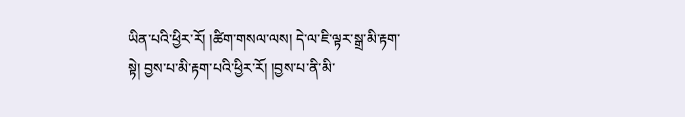ཡིན་པའི་ཕྱིར་རོ། །ཚིག་གསལ་ལས། དེ་ལ་ཇི་ལྟར་སྒྲ་མི་རྟག་སྟེ། བྱས་པ་མི་རྟག་པའི་ཕྱིར་རོ། །བྱས་པ་ནི་མི་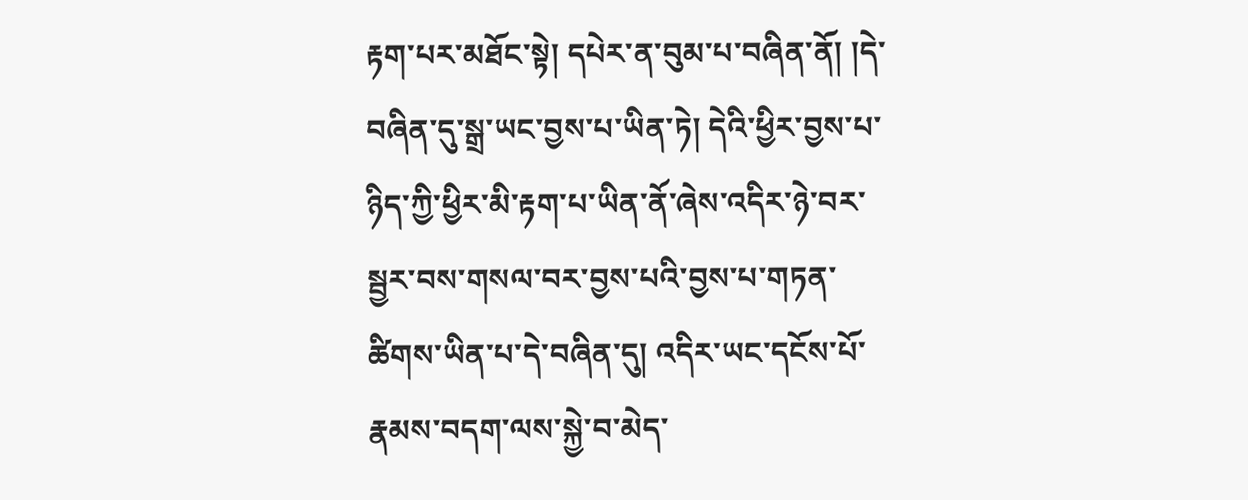རྟག་པར་མཐོང་སྟེ། དཔེར་ན་བུམ་པ་བཞིན་ནོ། །དེ་བཞིན་དུ་སྒྲ་ཡང་བྱས་པ་ཡིན་ཏེ། དེའི་ཕྱིར་བྱས་པ་ཉིད་ཀྱི་ཕྱིར་མི་རྟག་པ་ཡིན་ནོ་ཞེས་འདིར་ཉེ་བར་སྦྱར་བས་གསལ་བར་བྱས་པའི་བྱས་པ་གཏན་ཚིགས་ཡིན་པ་དེ་བཞིན་དུ། འདིར་ཡང་དངོས་པོ་རྣམས་བདག་ལས་སྐྱེ་བ་མེད་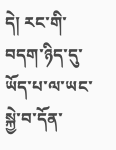དེ། རང་གི་བདག་ཉིད་དུ་ཡོད་པ་ལ་ཡང་སྐྱེ་བ་དོན་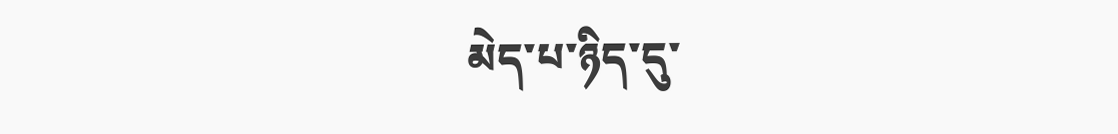མེད་པ་ཉིད་དུ་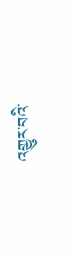འགྱུར་བའི་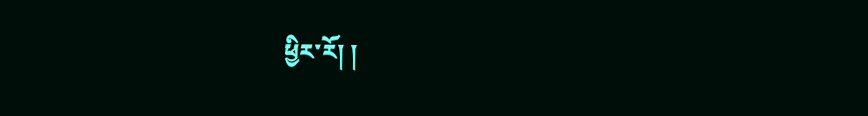ཕྱིར་རོ། །